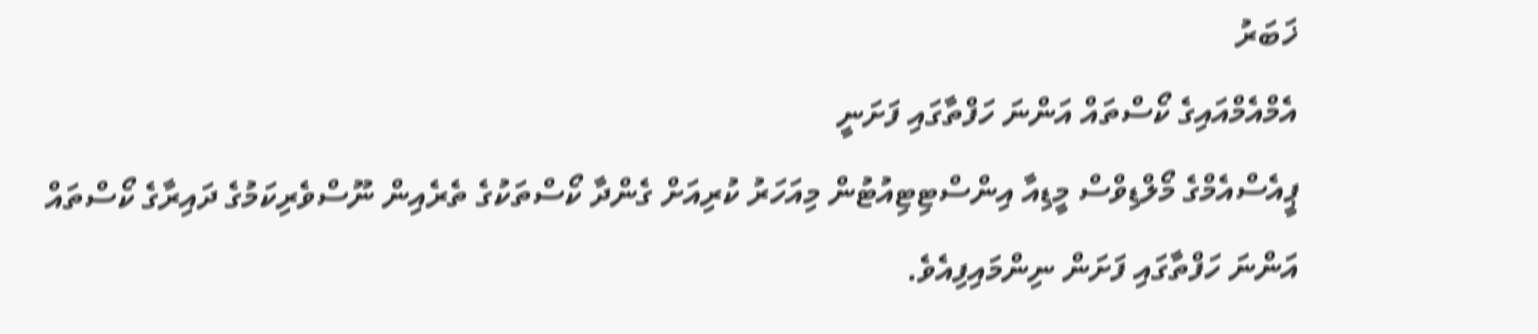ޚަބަރު
އެމްއެމްއައިގެ ކޯސްތައް އަންނަ ހަފްތާގައި ފަށަނީ
ޕީއެސްއެމްގެ މޯލްޑިވްސް މީޑިއާ އިންސްޓިޓިއުޓުން މިއަހަރު ކުރިއަށް ގެންދާ ކޯސްތަކުގެ ތެރެއިން ނޫސްވެރިކަމުގެ ދައިރާގެ ކޯސްތައް އަންނަ ހަފްތާގައި ފަށަން ނިންމައިފިއެވެ.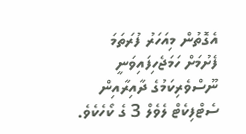އެގޮތުން މިއަހަރު ފުރަތަމަ ފެށުމަށް ހަމަޖެހިފައިވަނީ ނޫސްވެރިކަމުގެ ދާއިރާއިން ސެޓްފިކެޓް ލެވެލް 3 ގެ ކޯހެކެވެ.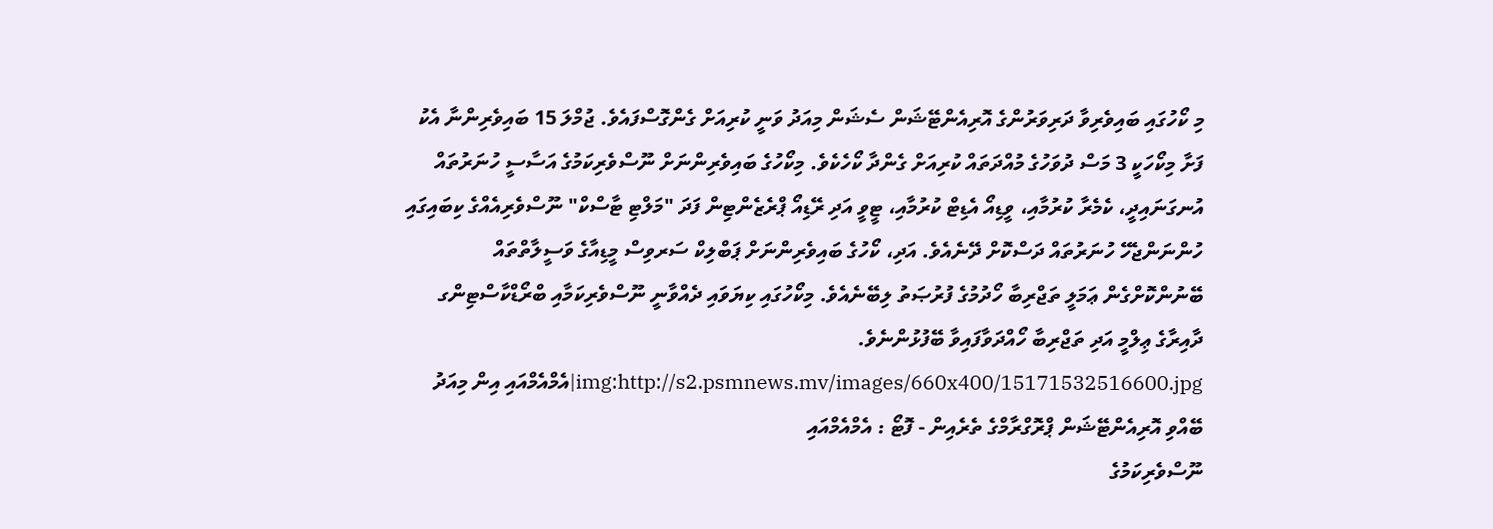މި ކޯހުގައި ބައިވެރިވާ ދަރިވަރުންގެ އޮރިއެންޓޭޝަން ސެޝަން މިއަދު ވަނީ ކުރިއަށް ގެންގޮސްފައެވެ. ޖުމްލަ 15 ބައިވެރިންނާ އެކު ފަށާ މިކޯހަކީ 3 މަސް ދުވަހުގެ މުއްދަތައް ކުރިއަށް ގެންދާ ކޯހެކެވެ. މިކޯހުގެ ބައިވެރިންނަށް ނޫސްވެރިކަމުގެ އަސާސީ ހުނަރުތައް އުނގަނައިދީ، ކެމެރާ ކުރުމާއި، ވީޑިއޯ އެޑިޓް ކުރުމާއި، ޓީވީ އަދި ރޭޑިއޯ ޕްރެޒެންޓިން ފަދަ "މަލްޓި ޓާސްކް" ނޫސްވެރިއެއްގެ ކިބައިގައި ހުންނަންޖެހޭ ހުނަރުތައް ދަސްކޮށް ދޭނެއެވެ. އަދި، ކޯހުގެ ބައިވެރިންނަށް ޕަބްލިކް ސަރވިސް މީޑިއާގެ ވަސީލާތްތައް ބޭނުންކޮށްގެން ޢަމަލީ ތަޖްރިބާ ހޯދުމުގެ ފުރުޞަތު ލިބޭނެއެވެ. މިކޯހުގައި ކިޔަވައި ދެއްވާނީ ނޫސްވެރިކަމާއި ބްރޯޑްކާސްޓިންގ ދާއިރާގެ ޢިލްމީ އަދި ތަޖްރިބާ ހޯއްދަވާފައިވާ ބޭފުޅުންނެވެ.
img:http://s2.psmnews.mv/images/660x400/15171532516600.jpg|އެމްއެމްއައި އިން މިއަދު ބޭއްވި އޮރިއެންޓޭޝަން ޕްރޮގްރާމްގެ ތެރެއިން - ފޮޓޯ : އެމްއެމްއައި
ނޫސްވެރިކަމުގެ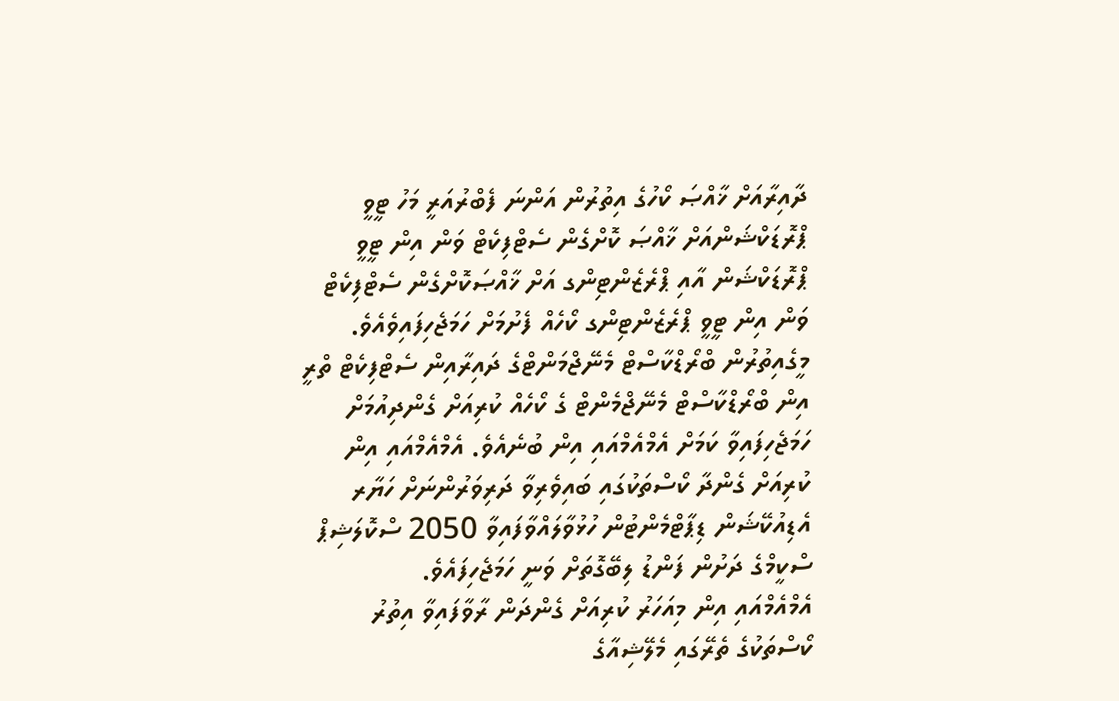ދާއިރާއަށް ޚާއްޞަ ކޯހުގެ އިތުރުން އަންނަ ފެބްރުއަރީ މަހު ޓީވީ ޕްރޮޑަކްޝަންއަށް ޚާއްޞަ ކޮށްގެން ސެޓްފިކެޓް ވަން އިން ޓީވީ ޕްރޮޑަކްޝަން އާއި ޕްރެޒެންޓިންގ އަށް ޚާއްޞަކޮށްގެން ސެޓްފިކެޓް ވަން އިން ޓީވީ ޕްރެޒެންޓިންގ ކޯހެއް ފެށުމަށް ހަމަޖެހިފައިވެއެވެ. މީގެއިތުރުން ބްރޯޑްކާސްޓް މެނޭޖްމަންޓްގެ ދައިރާއިން ސެޓްފިކެޓް ތްރީ އިން ބްރޯޑްކާސްޓް މެނޭޖްމެންޓް ގެ ކޯހެއް ކުރިއަށް ގެންދިއުމަށް ހަމަޖެހިފައިވާ ކަމަށް އެމްއެމްއައި އިން ބުނެއެވެ. އެމްއެމްއައި އިން ކުރިއަށް ގެންދާ ކޯސްތަކުގައި ބައިވެރިވާ ދަރިވަރުންނަށް ހަޔާރ އެޑިއުކޭޝަން ޑިޕާޓްމެންޓުން ހުޅުވާލައްވާފައިވާ 2050 ސްކޮލަޝިޕް ސްކީމްގެ ދަށުން ފަންޑު ލިބޭގޮތަށް ވަނީ ހަމަޖެހިފައެވެ.
އެމްއެމްއައި އިން މިއަހަރު ކުރިއަށް ގެންދަން ރާވާފައިވާ އިތުރު ކޯސްތަކުގެ ތެރޭގައި މެލޭޝިއާގެ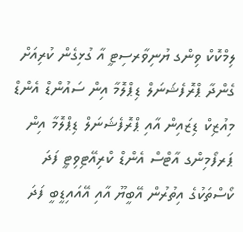ލިމްކޮކް ވިންގ ޔުނިވާރސިޓީ އާ ގުޅިގެން ކުރިއަށް ގެންދާ ޕްރޮފެޝަނަލް ޑިޕްލޮމާ އިން ސައުންޑް އެންޑް މިއުޒިކް ޑިޒައިން އާއި ޕްރޮފެޝަނަލް ޑިޕްލޮމާ އިން ޕަރފޯމިންގ އާޓްސް އެންޑް ކްރިއޭޓިވިޓީ ފަދަ ކޯސްތަކުގެ އިތުރުން އޭބީޔޫ އާއި އޭއައިޑީބީ ފަދަ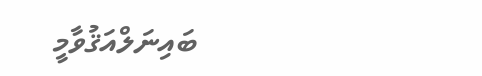ބައިނަލްއަޤުވާމީ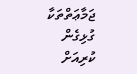ޖަމާޢަތްތަކާ ގުޅިގެން ކުރިއަށް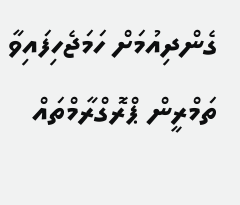ގެންދިއުމަށް ހަމަޖެހިފައިވާ ތަމްރީން ޕްރޮގްރާމްތައް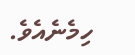ހިމެނެއެވެ.